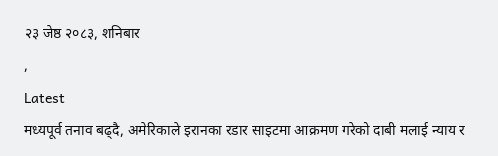२३ जेष्ठ २०८३, शनिबार
,
Latest
मध्यपूर्व तनाव बढ्दै, अमेरिकाले इरानका रडार साइटमा आक्रमण गरेको दाबी मलाई न्याय र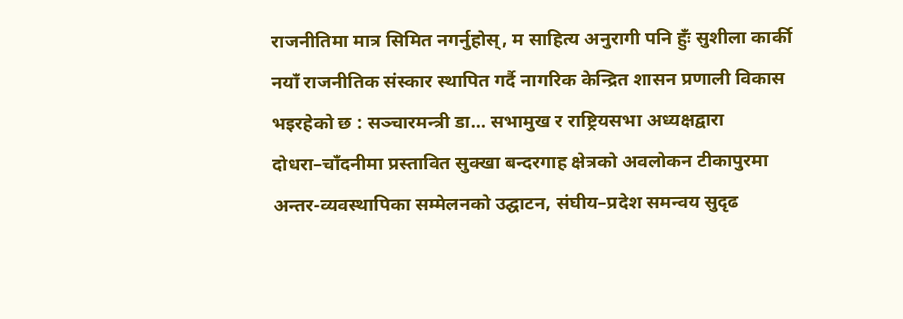राजनीतिमा मात्र सिमित नगर्नुहोस्, म साहित्य अनुरागी पनि हुँः सुशीला कार्की नयाँ राजनीतिक संस्कार स्थापित गर्दै नागरिक केन्द्रित शासन प्रणाली विकास भइरहेको छ : सञ्चारमन्त्री डा… सभामुख र राष्ट्रियसभा अध्यक्षद्वारा दोधरा–चाँदनीमा प्रस्तावित सुक्खा बन्दरगाह क्षेत्रको अवलोकन टीकापुरमा अन्तर-व्यवस्थापिका सम्मेलनको उद्घाटन, संघीय–प्रदेश समन्वय सुदृढ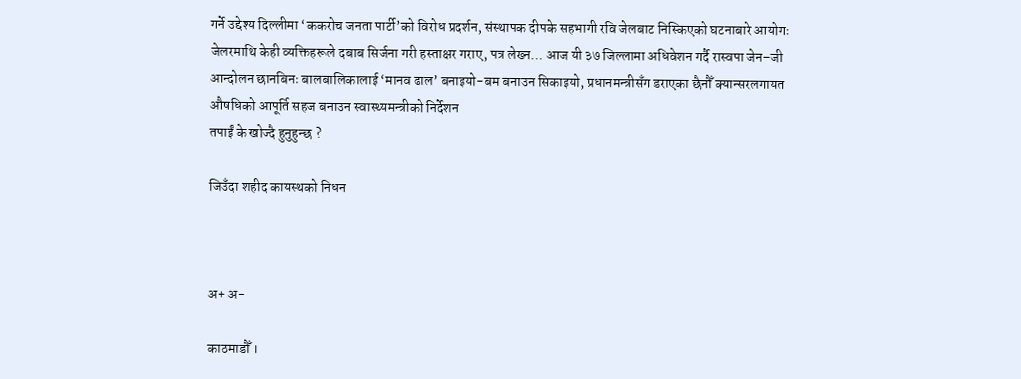गर्ने उद्देश्य दिल्लीमा ‘ककरोच जनता पार्टी’को विरोध प्रदर्शन, संस्थापक दीपके सहभागी रवि जेलबाट निस्किएको घटनाबारे आयोगः जेलरमाथि केही व्यक्तिहरूले दबाब सिर्जना गरी हस्ताक्षर गराए, पत्र लेख्न… आज यी ३७ जिल्लामा अधिवेशन गर्दै रास्वपा जेन–जी आन्दोलन छानबिनः बालबालिकालाई ‘मानव ढाल’ बनाइयो-बम बनाउन सिकाइयो, प्रधानमन्त्रीसँग डराएका छैनौँ क्यान्सरलगायत औषधिको आपूर्ति सहज बनाउन स्वास्थ्यमन्त्रीको निर्देशन
तपाईं के खोज्दै हुनुहुन्छ ?

जिउँदा शहीद कायस्थको निधन



अ+ अ-

काठमाडौँ ।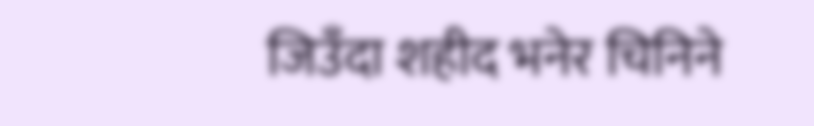जिउँदा शहीद भनेर चिनिने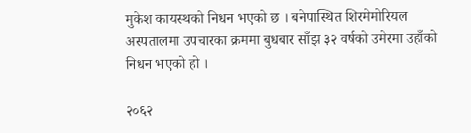मुकेश कायस्थको निधन भएको छ । बनेपास्थित शिरमेमोरियल अस्पतालमा उपचारका क्रममा बुधबार साँझ ३२ वर्षको उमेरमा उहाँको निधन भएको हो ।

२०६२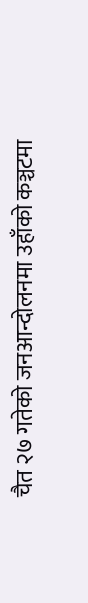चैत २७ गतेको जनआन्दोलनमा उहाँको कञ्चटमा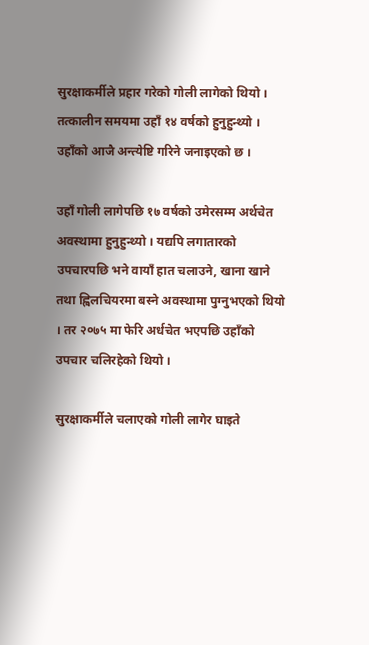सुरक्षाकर्मीले प्रहार गरेको गोली लागेको थियो । तत्कालीन समयमा उहाँ १४ वर्षको हुनुहुन्थ्यो । उहाँको आजै अन्त्येष्टि गरिने जनाइएको छ ।

उहाँ गोली लागेपछि १७ वर्षको उमेरसम्म अर्थचेत अवस्थामा हुनुहुन्थ्यो । यद्यपि लगातारको उपचारपछि भने वायाँ हात चलाउने, खाना खाने तथा ह्विलचियरमा बस्ने अवस्थामा पुग्नुभएको थियो । तर २०७५ मा फेरि अर्धचेत भएपछि उहाँको उपचार चलिरहेको थियो ।

सुरक्षाकर्मीले चलाएको गोली लागेर घाइते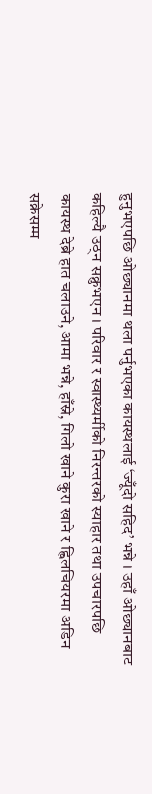हुनुभएपछि ओछ्यानमा थला पर्नुभएका कायस्थलाई ‘ज्यूँदो सहिद’ भन्ने । उहाँ ओछ्यानबाट कहिल्यै उठ्न सक्नुभएन । परिवार र स्वास्थ्यर्मीको निरन्तरको स्याहार तथा उपचारपछि कायस्थ देब्रे हात चलाउने, आमा भन्ने, हाँस्ने, गिलो खाने कुरा खाने र ह्विलचियरमा अडिन सक्नेसम्म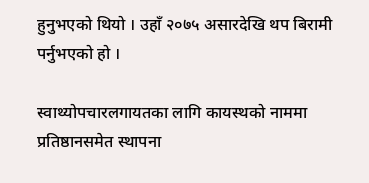हुनुभएको थियो । उहाँ २०७५ असारदेखि थप बिरामी पर्नुभएको हो ।

स्वाथ्योपचारलगायतका लागि कायस्थको नाममा प्रतिष्ठानसमेत स्थापना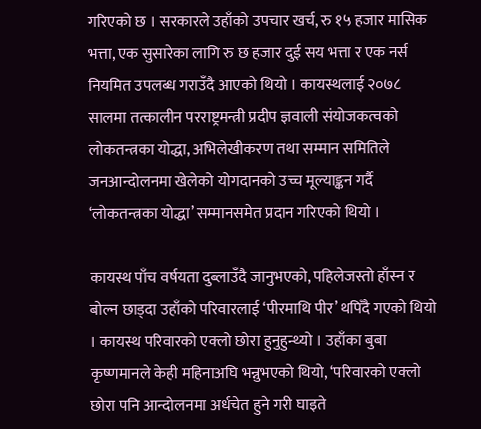गरिएको छ । सरकारले उहाँको उपचार खर्च, रु १५ हजार मासिक भत्ता, एक सुसारेका लागि रु छ हजार दुई सय भत्ता र एक नर्स नियमित उपलब्ध गराउँदै आएको थियो । कायस्थलाई २०७८ सालमा तत्कालीन परराष्ट्रमन्त्री प्रदीप ज्ञवाली संयोजकत्वको लोकतन्त्रका योद्धा, अभिलेखीकरण तथा सम्मान समितिले जनआन्दोलनमा खेलेको योगदानको उच्च मूल्याङ्कन गर्दै ‘लोकतन्त्रका योद्धा’ सम्मानसमेत प्रदान गरिएको थियो ।

कायस्थ पाँच वर्षयता दुब्लाउँदै जानुभएको, पहिलेजस्तो हाँस्न र बोल्न छाड्दा उहाँको परिवारलाई ‘पीरमाथि पीर’ थपिँदै गएको थियो । कायस्थ परिवारको एक्लो छोरा हुनुहुन्थ्यो । उहाँका बुबा कृष्णमानले केही महिनाअघि भन्नुभएको थियो, ‘परिवारको एक्लो छोरा पनि आन्दोलनमा अर्धचेत हुने गरी घाइते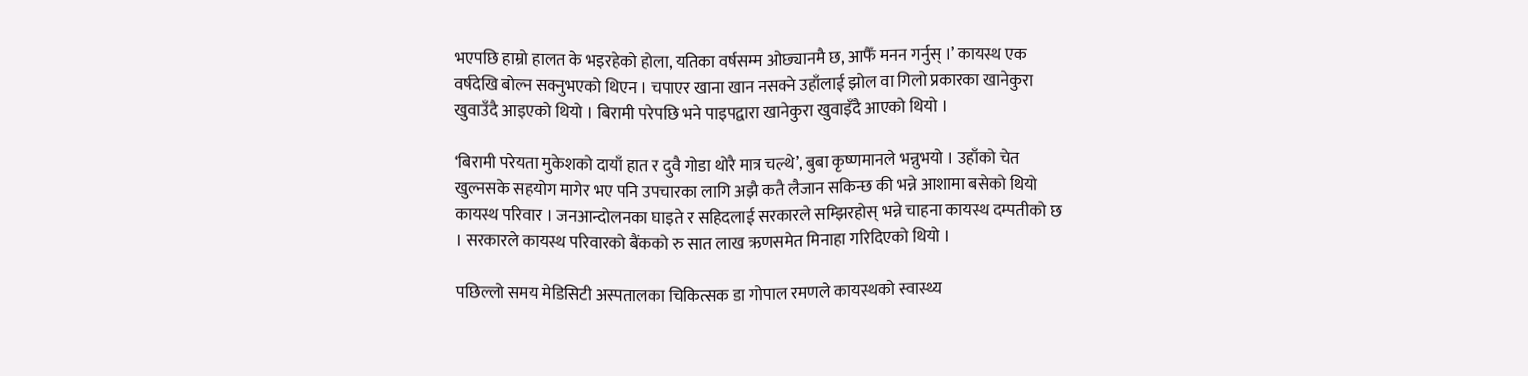भएपछि हाम्रो हालत के भइरहेको होला, यतिका वर्षसम्म ओछ्यानमै छ, आफैँ मनन गर्नुस् ।’ कायस्थ एक वर्षदेखि बोल्न सक्नुभएको थिएन । चपाएर खाना खान नसक्ने उहाँलाई झोल वा गिलो प्रकारका खानेकुरा खुवाउँदै आइएको थियो । बिरामी परेपछि भने पाइपद्वारा खानेकुरा खुवाइँदै आएको थियो ।

‘बिरामी परेयता मुकेशको दायाँ हात र दुवै गोडा थोरै मात्र चल्थे’, बुबा कृष्णमानले भन्नुभयो । उहाँको चेत खुल्नसके सहयोग मागेर भए पनि उपचारका लागि अझै कतै लैजान सकिन्छ की भन्ने आशामा बसेको थियो कायस्थ परिवार । जनआन्दोलनका घाइते र सहिदलाई सरकारले सम्झिरहोस् भन्ने चाहना कायस्थ दम्पतीको छ । सरकारले कायस्थ परिवारको बैंकको रु सात लाख ऋणसमेत मिनाहा गरिदिएको थियो ।

पछिल्लो समय मेडिसिटी अस्पतालका चिकित्सक डा गोपाल रमणले कायस्थको स्वास्थ्य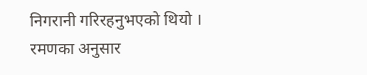निगरानी गरिरहनुभएको थियो । रमणका अनुसार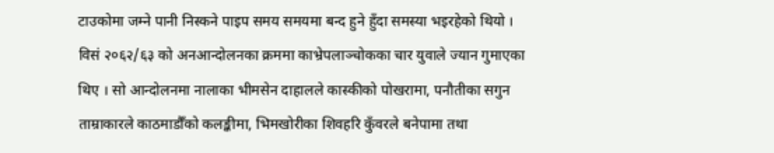टाउकोमा जम्ने पानी निस्कने पाइप समय समयमा बन्द हुने हुँदा समस्या भइरहेको थियो । विसं २०६२/६३ को अनआन्दोलनका क्रममा काभ्रेपलाञ्चोकका चार युवाले ज्यान गुमाएका थिए । सो आन्दोलनमा नालाका भीमसेन दाहालले कास्कीको पोखरामा, पनौतीका सगुन ताम्राकारले काठमाडौँको कलङ्कीमा, भिमखोरीका शिवहरि कुँवरले बनेपामा तथा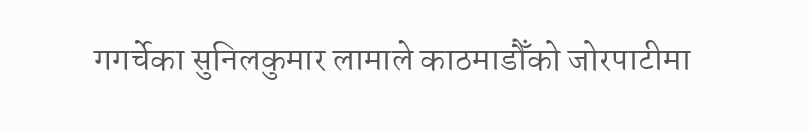गगर्चेका सुनिलकुमार लामाले काठमाडौँको जोरपाटीमा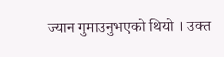ज्यान गुमाउनुभएको थियो । उक्त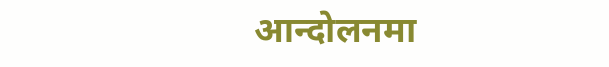आन्दोलनमा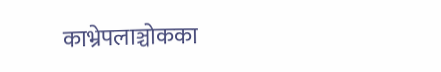काभ्रेपलाञ्चोकका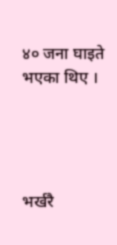४० जना घाइते भएका थिए ।




भर्खरै